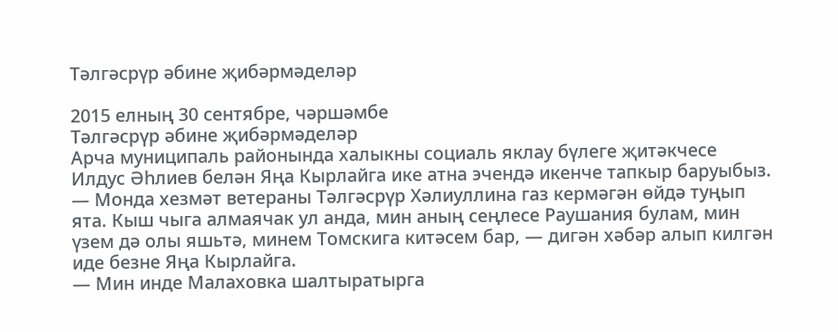Тәлгәсрүр әбине җибәрмәделәр

2015 елның 30 сентябре, чәршәмбе
Тәлгәсрүр әбине җибәрмәделәр
Арча муниципаль районында халыкны социаль яклау бүлеге җитәкчесе Илдус Әһлиев белән Яңа Кырлайга ике атна эчендә икенче тапкыр баруыбыз.
— Монда хезмәт ветераны Тәлгәсрүр Хәлиуллина газ кермәгән өйдә туңып ята. Кыш чыга алмаячак ул анда, мин аның сеңлесе Раушания булам, мин үзем дә олы яшьтә, минем Томскига китәсем бар, — дигән хәбәр алып килгән иде безне Яңа Кырлайга.
— Мин инде Малаховка шалтыратырга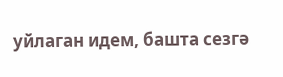уйлаган идем, башта сезгә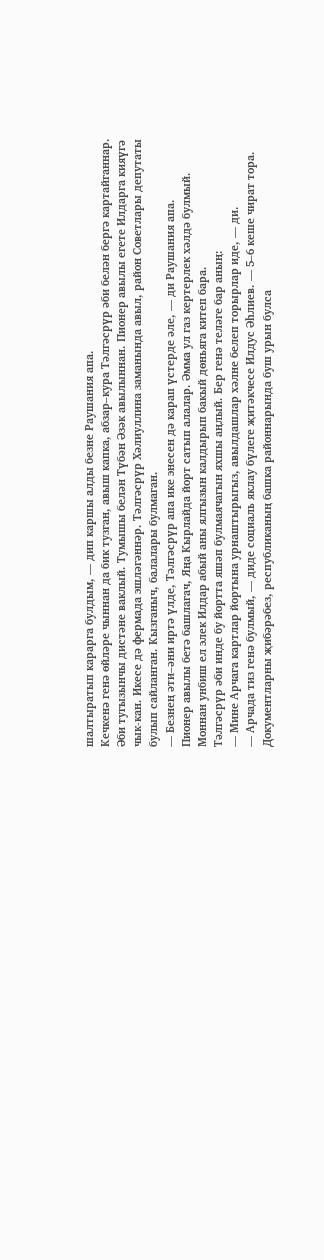шалтыратып карарга булдым, — дип каршы алды безне Раушания апа.
Кечкенә генә өйләре чыннан да бик тузган, авыш капка, абзар–кура Тәлгәсрүр әби белән бергә картайганнар. Әби тугызынчы дистәне ваклый. Тумышы белән Түбән Әзәк авылыннан. Пионер авылы егете Илдарга кияүгә чык-кан. Икесе дә фермада эшләгәннәр. Тәлгәсрүр Хәлиуллина заманында авыл, район Советлары депутаты булып сайланган. Кызганыч, балалары булмаган.
— Безнең әти–әни иртә үлде, Тәлгәсрүр апа ике энесен дә карап үстерде әле, — ди Раушания апа.
Пионер авылы бетә башлагач, Яңа Кырлайда йорт сатып алалар. Әмма ул газ кертерлек хәлдә булмый. Моннан унбиш ел элек Илдар абый аны ялгызын калдырып бакый дөньяга китеп бара.
Тәлгәсрүр әби инде бу йортта яшәп булмаячагын яхшы аңлый. Бер генә теләге бар аның:
— Мине Арчага картлар йортына урнаштырыгыз, авылдашлар хәлне белеп торырлар иде, — ди.
— Арчада тиз генә булмый, — диде социаль яклау бүлеге җитәкчесе Илдус Әһлиев. — 5–6 кеше чират тора. Документларны җибәрәбез, республиканың башка районнарында буш урын булса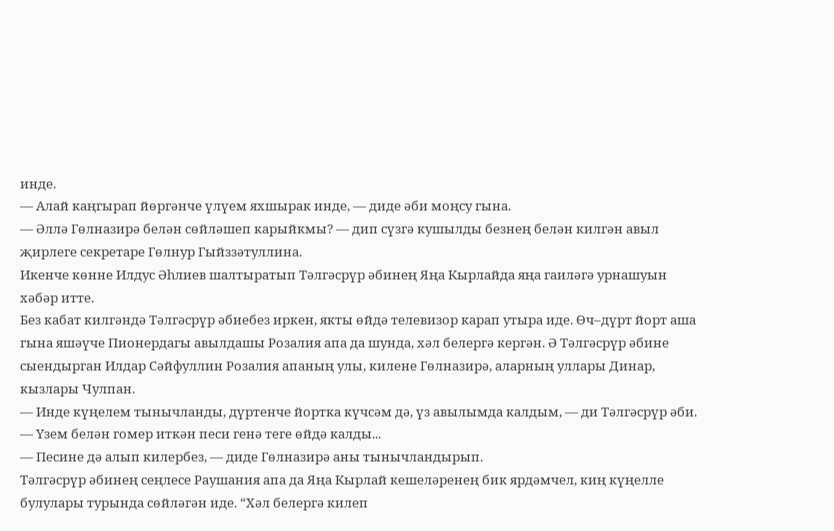инде.
— Алай каңгырап йөргәнче үлүем яхшырак инде, — диде әби моңсу гына.
— Әллә Гөлназирә белән сөйләшеп карыйкмы? — дип сүзгә кушылды безнең белән килгән авыл җирлеге секретаре Гөлнур Гыйззәтуллина.
Икенче көнне Илдус Әһлиев шалтыратып Тәлгәсрүр әбинең Яңа Кырлайда яңа гаиләгә урнашуын хәбәр итте.
Без кабат килгәндә Тәлгәсрүр әбиебез иркен, якты өйдә телевизор карап утыра иде. Өч–дүрт йорт аша гына яшәүче Пионердагы авылдашы Розалия апа да шунда, хәл белергә кергән. Ә Тәлгәсрүр әбине сыендырган Илдар Сәйфуллин Розалия апаның улы, килене Гөлназирә, аларның уллары Динар, кызлары Чулпан.
— Инде күңелем тынычланды, дүртенче йортка күчсәм дә, үз авылымда калдым, — ди Тәлгәсрүр әби. — Үзем белән гомер иткән песи генә теге өйдә калды...
— Песине дә алып килербез, — диде Гөлназирә аны тынычландырып.
Тәлгәсрүр әбинең сеңлесе Раушания апа да Яңа Кырлай кешеләренең бик ярдәмчел, киң күңелле булулары турында сөйләгән иде. “Хәл белергә килеп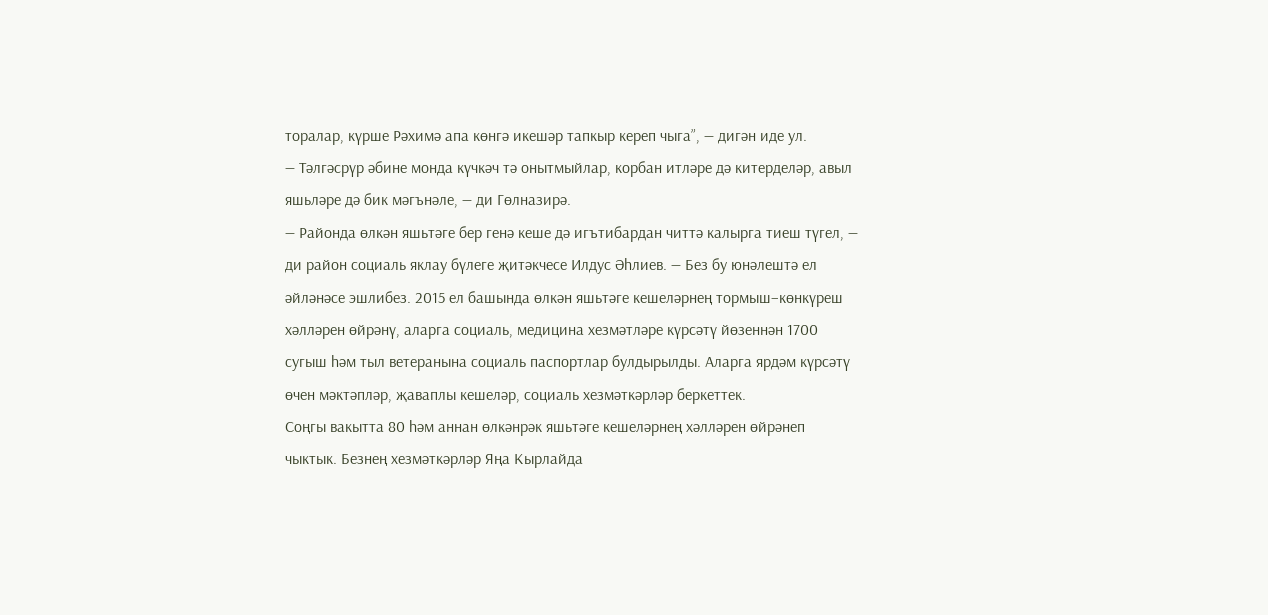торалар, күрше Рәхимә апа көнгә икешәр тапкыр кереп чыга”, — дигән иде ул.
— Тәлгәсрүр әбине монда күчкәч тә онытмыйлар, корбан итләре дә китерделәр, авыл яшьләре дә бик мәгънәле, — ди Гөлназирә.
— Районда өлкән яшьтәге бер генә кеше дә игътибардан читтә калырга тиеш түгел, — ди район социаль яклау бүлеге җитәкчесе Илдус Әһлиев. — Без бу юнәлештә ел әйләнәсе эшлибез. 2015 ел башында өлкән яшьтәге кешеләрнең тормыш–көнкүреш хәлләрен өйрәнү, аларга социаль, медицина хезмәтләре күрсәтү йөзеннән 1700 сугыш һәм тыл ветеранына социаль паспортлар булдырылды. Аларга ярдәм күрсәтү өчен мәктәпләр, җаваплы кешеләр, социаль хезмәткәрләр беркеттек.
Соңгы вакытта 80 һәм аннан өлкәнрәк яшьтәге кешеләрнең хәлләрен өйрәнеп чыктык. Безнең хезмәткәрләр Яңа Кырлайда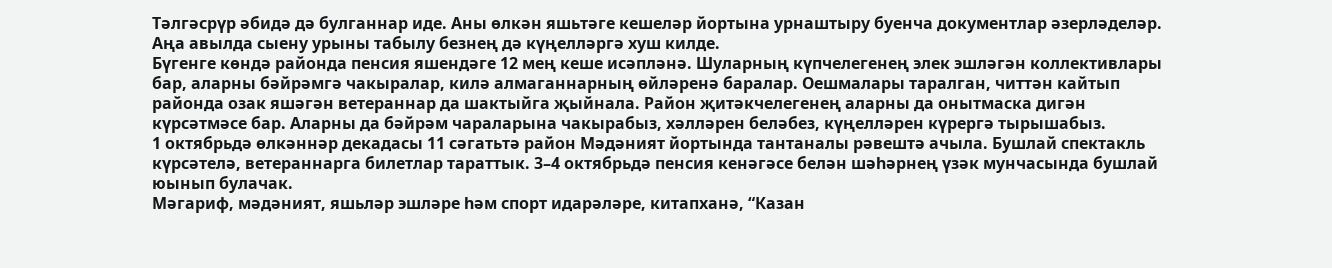Тәлгәсрүр әбидә дә булганнар иде. Аны өлкән яшьтәге кешеләр йортына урнаштыру буенча документлар әзерләделәр. Аңа авылда сыену урыны табылу безнең дә күңелләргә хуш килде.
Бүгенге көндә районда пенсия яшендәге 12 мең кеше исәпләнә. Шуларның күпчелегенең элек эшләгән коллективлары бар, аларны бәйрәмгә чакыралар, килә алмаганнарның өйләренә баралар. Оешмалары таралган, читтән кайтып районда озак яшәгән ветераннар да шактыйга җыйнала. Район җитәкчелегенең аларны да онытмаска дигән күрсәтмәсе бар. Аларны да бәйрәм чараларына чакырабыз, хәлләрен беләбез, күңелләрен күрергә тырышабыз.
1 октябрьдә өлкәннәр декадасы 11 сәгатьтә район Мәдәният йортында тантаналы рәвештә ачыла. Бушлай спектакль күрсәтелә, ветераннарга билетлар тараттык. 3–4 октябрьдә пенсия кенәгәсе белән шәһәрнең үзәк мунчасында бушлай юынып булачак.
Мәгариф, мәдәният, яшьләр эшләре һәм спорт идарәләре, китапханә, “Казан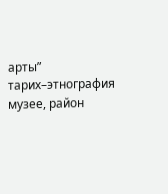арты” тарих–этнография музее, район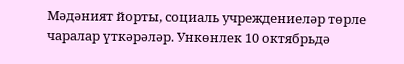Мәдәният йорты, социаль учреждениеләр төрле чаралар үткәрәләр. Ункөнлек 10 октябрьдә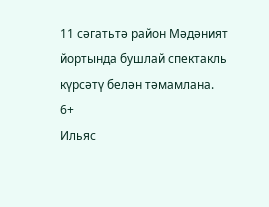11 сәгатьтә район Мәдәният йортында бушлай спектакль күрсәтү белән тәмамлана. 6+
Ильяс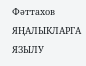Фәттахов
ЯҢАЛЫКЛАРГА ЯЗЫЛУ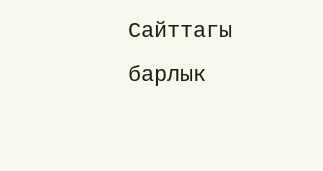Сайттагы барлык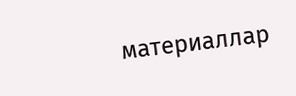материаллар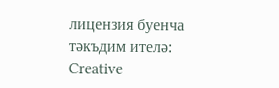лицензия буенча тәкъдим ителә:
Creative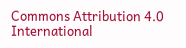Commons Attribution 4.0 International